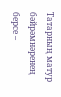Татарның матур бәйрәмнәренең берсе –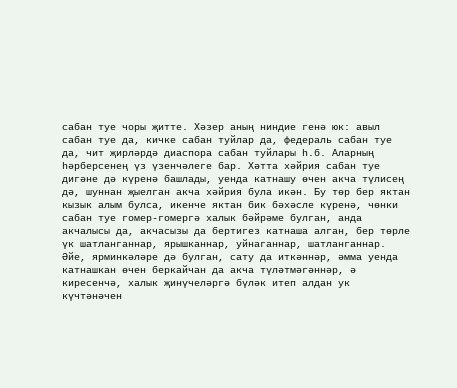сабан туе чоры җитте. Хәзер аның ниндие генә юк: авыл сабан туе да, кичке сабан туйлар да, федераль сабан туе да, чит җирләрдә диаспора сабан туйлары һ.б. Аларның һәрберсенең үз үзенчәлеге бар. Хәтта хәйрия сабан туе дигәне дә күренә башлады, уенда катнашу өчен акча түлисең дә, шуннан җыелган акча хәйрия була икән. Бу төр бер яктан кызык алым булса, икенче яктан бик бәхәсле күренә, чөнки сабан туе гомер-гомергә халык бәйрәме булган, анда акчалысы да, акчасызы да бертигез катнаша алган, бер төрле үк шатланганнар, ярышканнар, уйнаганнар, шатланганнар. Әйе, ярминкәләре дә булган, сату да иткәннәр, әмма уенда катнашкан өчен беркайчан да акча түләтмәгәннәр, ә киресенчә, халык җинүчеләргә бүләк итеп алдан ук күчтәнәчен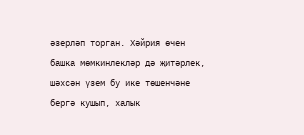әзерләп торган. Хәйрия өчен башка мөмкинлекләр дә җитәрлек, шәхсән үзем бу ике төшенчәне бергә кушып, халык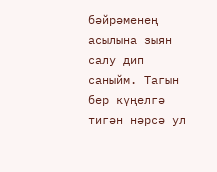бәйрәменең асылына зыян салу дип саныйм. Тагын бер күңелгә тигән нәрсә ул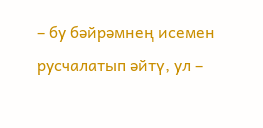– бу бәйрәмнең исемен русчалатып әйтү, ул –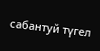сабантуй түгел